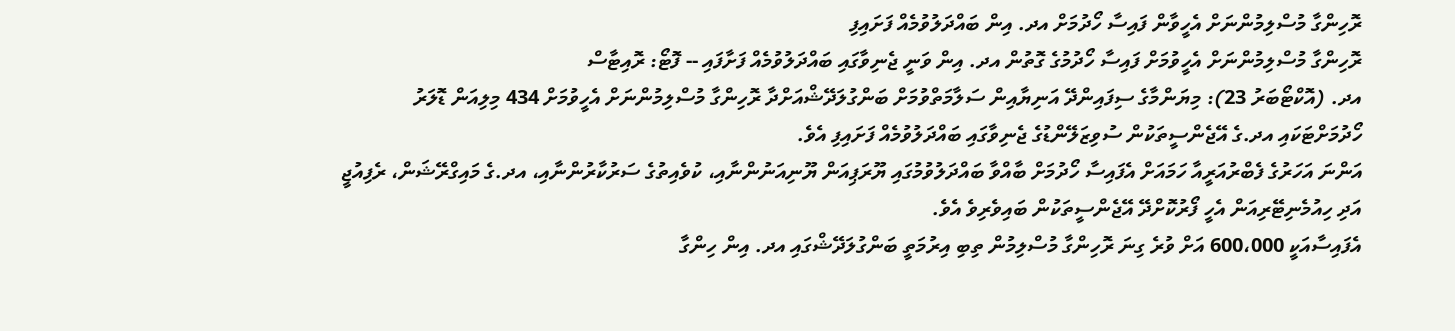ރޮހިންގާ މުސްލިމުންނަށް އެހީވާން ފައިސާ ހޯދުމަށް އދ. އިން ބައްދަލުވުމެއް ފަށައިފި
ރޮހިންގާ މުސްލިމުންނަށް އެހީވުމަށް ފައިސާ ހޯދުމުގެ ގޮތުން އދ. އިން ވަނީ ޖެނިވާގައި ބައްދަލުވުމެއް ފަށާފައި -- ފޮޓޯ: ރޮއިޓާސް
އދ. (އޮކްޓޯބަރު 23): މިޔަންމާގެ ސިފައިންދޭ އަނިޔާއިން ސަލާމަތްވުމަށް ބަންގުލަދޭޝްއަށްދާ ރޮހިންގާ މުސްލިމުންނަށް އެހީވުމަށް 434 މިލިއަން ޑޮލަރު ހޯދުމަށްޓަކައި އދ.ގެ އޭޖެންސީތަކުން ސުވިޒަލޭންޑުގެ ޖެނިވާގައި ބައްދަލުވުމެއް ފަށައިފި އެވެ.
އަންނަ އަހަރުގެ ފެބްރުއަރީއާ ހަމައަށް އެފައިސާ ހޯދުމަށް ބާއްވާ ބައްދަލުވުމުގައި ޔޫރަޕިއަން ޔޫނިއަނުންނާއި، ކުވެއިތުގެ ސަރުކާރުންނާއި، އދ.ގެ މައިގްރޭޝަން، ރެފިއުޖީ އަދި ހިއުމެނިޓޭރިއަން އެހީ ފޯރުކޮށްދޭ އޭޖެންސީތަކުން ބައިވެރިވެ އެވެ.
އެފައިސާއަކީ 600،000 އަށް ވުރެ ގިނަ ރޮހިންގާ މުސްލިމުން ތިބި އިރުމަތީ ބަންގުލަދޭޝްގައި އދ. އިން ހިންގާ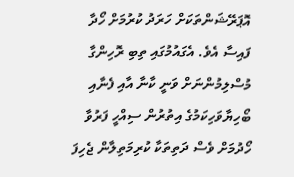އޮޕަރޭޝަންތަކަށް ހަރަދު ކުރުމަށް ހޯދާ ފައިސާ އެވެ. އެގައުމުގައި ތިބި ރޮހިންގާ މުސްލިމުންނަށް ވަނީ ކާނާ އާއި ފެނާއި ބޯހިޔާވަހިކަމުގެ އިތުރުން ސިއްހީ ފަރުވާ ހޯދުމަށް ވެސް ދަތިތަކާ ކުރިމަތިލާން ޖެހިފަ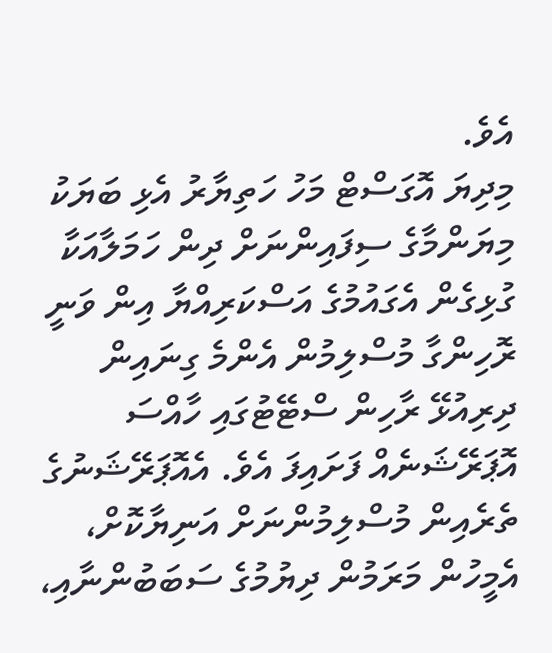އެވެ.
މިދިޔަ އޮގަސްޓް މަހު ހަތިޔާރު އެޅި ބަޔަކު މިޔަންމާގެ ސިފައިންނަށް ދިން ހަމަލާއަކާ ގުޅިގެން އެގައުމުގެ އަސްކަރިއްޔާ އިން ވަނީ ރޮހިންގާ މުސްލިމުން އެންމެ ގިނައިން ދިރިއުޅޭ ރާހިން ސްޓޭޓުގައި ހާއްސަ އޮޕަރޭޝަނެއް ފަށައިފަ އެވެ. އެއޮޕަރޭޝަނުގެ ތެރެއިން މުސްލިމުންނަށް އަނިޔާކޮށް، އެމީހުން މަރަމުން ދިޔުމުގެ ސަބަބުންނާއި،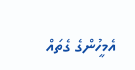އެމީހުންގެ ގެތައް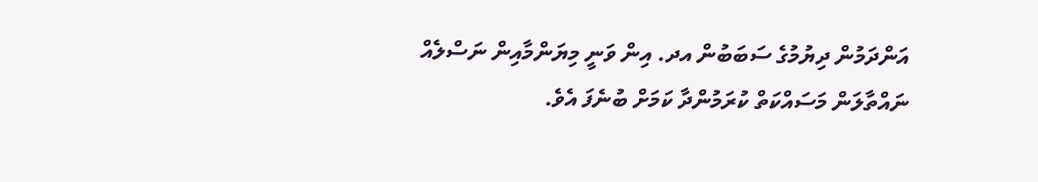އަންދަމުން ދިޔުމުގެ ސަބަބުން އދ. އިން ވަނީ މިޔަންމާއިން ނަސްލެއް ނައްތާލަން މަސައްކަތް ކުރަމުންދާ ކަމަށް ބުނެފަ އެވެ.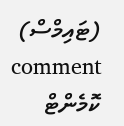(ޓައިމްސް)
comment ކޮމެންޓް